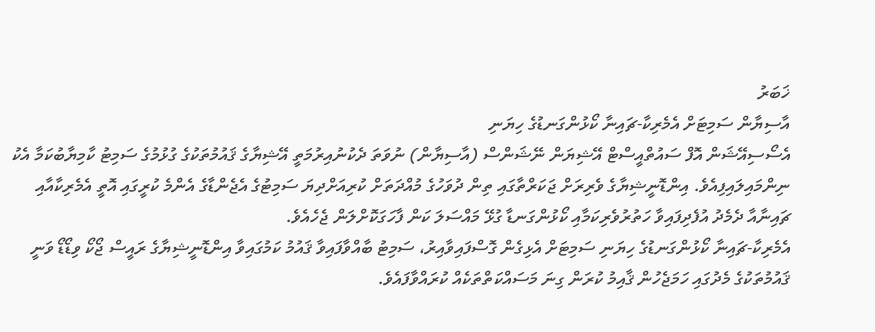ޚަބަރު
އާސިޔާން ސަމިޓަށް އެމެރިކާ-ޗައިނާ ކޯޅުންގަނޑުގެ ހިޔަނި
އެސޯސިއޭޝަން އޮފް ސައުތްއީސްޓް އޭޝިޔަން ނޭޝަންސް (އާސިޔާން) ނުވަތަ ދެކުނުއިރުމަތީ އޭޝިޔާގެ ޤައުމުތަކުގެ ގުޅުމުގެ ސަމިޓު ކާމިޔާބުކަމާ އެކު ނިންމައިލައިފިއެވެ. އިންޑޮނީޝިޔާގެ ވެރިރަށް ޖަކަރްތާގައި ތިން ދުވަހުގެ މުއްދަތަށް ކުރިއަށްދިޔަ ސަމިޓުގެ އެޖެންޑާގެ އެންމެ ކުރީގައި އޮތީ އެމެރިކާއާއި ޗައިނާއާ ދެމެދު އުފެދިފައިވާ ހަތުރުވެރިކަމާއި ކޯޅުންގަނޑާ ގުޅޭ މައްސަލަ ކަން ފާހަގަކޮށްލަން ޖެހެއެވެ.
އެމެރިކާ-ޗައިނާ ކޯޅުންގަނޑުގެ ހިޔަނި ސަމިޓަށް އެޅިގެން ގޮސްފައިވާއިރު، ސަމިޓު ބާއްވާފައިވާ ޤައުމު ކަމުގައިވާ އިންޑޮނީޝިޔާގެ ރައީސް ޖޯކޯ ވިޑޯޑޯ ވަނީ ޤައުމުތަކުގެ މެދުގައި ހަމަޖެހުން ޤާއިމު ކުރަން ގިނަ މަސައްކަތްތަކެއް ކުރައްވާފައެވެ.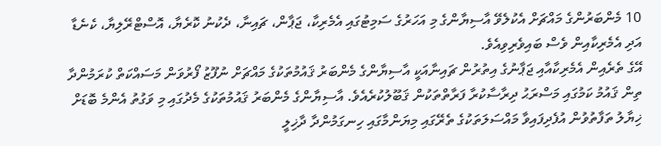10 މެންބަރުންގެ މައްޗަށް އެކުލެވޭ އާސިޔާންގެ މި އަހަރުގެ ސަމިޓުގައި އެމެރިކާ، ޖަޕާން، ޗައިނާ، ދެކުނު ކޮރެޔާ، އޮސްޓްރޭލިޔާ، ކެނެޑާ އަދި އެމެރިކާއިން ވެސް ބައިވެރިވިއެވެ.
އޭގެ ތެރެއިން އެމެރިކާއާއި ޖަޕާނުގެ އިތުރުން ޗައިނާއަކީ އާސިޔާންގެ މެންބަރު ޤައުމުތަކުގެ މައްޗަށް ނުފޫޒު ފޯރުވަން މަސައްކަތް ކުރަމުންދާ ތިން ޤައުމު ކަމުގައި މަސްރަޙު ދިރާސާކުރާ ފަރާތްތަކުން ޤަބޫލުކުރެއެވެ. އާސިޔާންގެ މެންބަރު ޤައުމުތަކުގެ މެދުގައި މި ވަގުތު އެންމެ ބޮޑަށް ޚިޔާލު ތަފާތުވުން އުފެދިފައިވާ މައްސަލަތަކުގެ ތެރޭގައި މިޔަންމާގައި ހިނގަމުންދާ ދާޚިލީ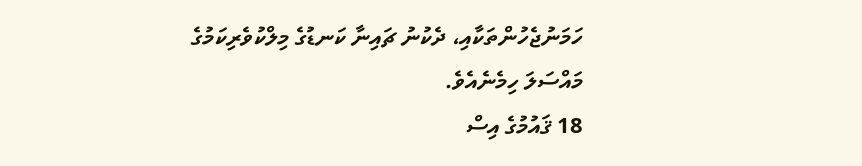ހަމަނުޖެހުންތަކާއި، ދެކުނު ޗައިނާ ކަނޑުގެ މިލްކުވެރިކަމުގެ މައްސަލަ ހިމެނެއެވެ.
18 ޤައުމުގެ އިސް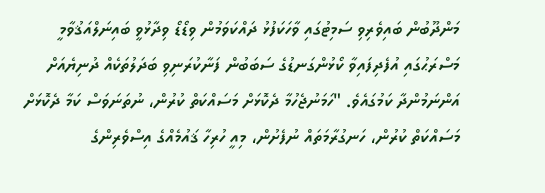މަންދޫބުން ބައިވެރިވި ސަމިޓުގައި ވާހަކަފުޅު ދައްކަވަމުން ވިޑޯޑޯ ވިދާޅުވީ ބައިނަލްއަޤުވާމީ މަސްރަޙުގައި އުފެދިފައިވާ ކޯޅުންގަނޑުގެ ސަބަބުން ފަނާކުރަނިވި ބަދަލުތަކެއް ދުނިޔެއަށް އަންނަމުންދާ ކަމުގައެވެ. "ހަމަނުޖެހުމާ ދެކޮޅަށް މަސައްކަތް ކުރުން، ނުތަނަވަސް ކަމާ ދެކޮޅަށް މަސައްކަތް ކުރުން، ހަނގުރާމަތައް ނުފެށުން، މިއީ ހުރިހާ ޤައުމެއްގެ އިސްވެރިންގެ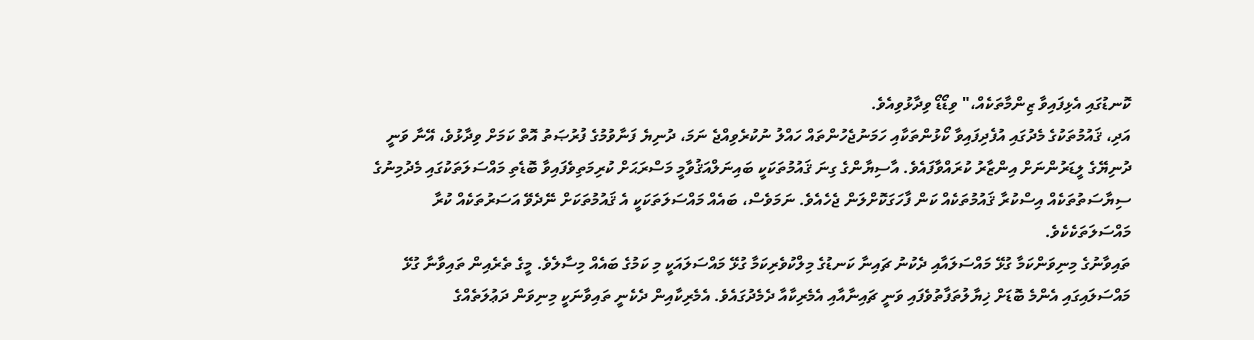ކޮނޑުގައި އެޅިފައިވާ ޒިންމާތަކެއް،" ވިޑޯޑޯ ވިދާޅުވިއެވެ.
އަދި، ޤައުމުތަކުގެ މެދުގައި އުފެދިފައިވާ ކޯޅުންތަކާއި ހަމަނުޖެހުންތައް ހައްލު ނުކުރެވިއްޖެ ނަމަ، ދުނިޔެ ފަނާވުމުގެ ފުރުޞަތު އޮތް ކަމަށް ވިދާޅުވެ، އޭނާ ވަނީ ދުނިޔޭގެ ލީޑަރުންނަށް އިންޒާރު ކުރައްވާފައެވެ. އާސިޔާންގެ ގިނަ ޤައުމުތަކަކީ ބައިނަލްއަޤުވާމީ މަސްރަޙަށް ކުރިމަތިވެފައިވާ ބޮޑެތި މައްސަލަތަކުގައި މެދުމިނުގެ ސިޔާސަތުތަކެއް އިސްކުރާ ޤައުމުތަކެއް ކަން ފާހަގަކޮށްލަން ޖެހެއެވެ. ނަމަވެސް، ބައެއް މައްސަލަތަކަކީ އެ ޤައުމުތަކަށް ނޭދެވޭ އަސަރުތަކެއް ކުރާ މައްސަލަތަކެކެވެ.
ތައިވާނުގެ މިނިވަންކަމާ ގުޅޭ މައްސަލައާއި ދެކުނު ޗައިނާ ކަނޑުގެ މިލްކުވެރިކަމާ ގުޅޭ މައްސަލައަކީ މި ކަމުގެ ބައެއް މިސާލެވެ. މީގެ ތެރެއިން ތައިވާނާ ގުޅޭ މައްސަލައިގައި އެންމެ ބޮޑަށް ޚިޔާލުތަފާތުވެފައި ވަނީ ޗައިނާއާއި އެމެރިކާއާ ދެމެދުގައެވެ. އެމެރިކާއިން ދެކެނީ ތައިވާނަކީ މިނިވަން ދަޢުލަތެއްގެ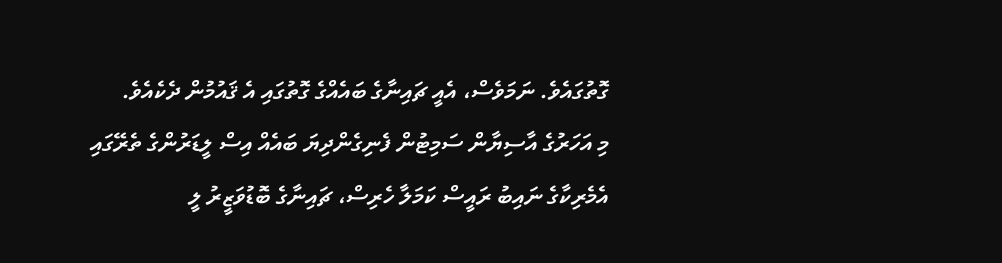ގޮތުގައެވެ. ނަމަވެސް، އެއީ ޗައިނާގެ ބައެއްގެ ގޮތުގައި އެ ޤައުމުން ދެކެއެވެ.
މި އަހަރުގެ އާސިޔާން ސަމިޓުން ފެނިގެންދިޔަ ބައެއް އިސް ލީޑަރުންގެ ތެރޭގައި އެމެރިކާގެ ނައިބު ރައީސް ކަމަލާ ހެރިސް، ޗައިނާގެ ބޮޑުވަޒީރު ލީ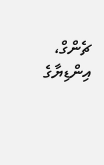ޗެންގް، އިންޑިޔާގެ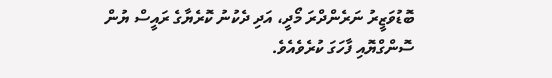ބޮޑުވަޒީރު ނަރެންދްރަ މޯދީ، އަދި ދެކުނު ކޮރެޔާގެ ރައީސް ޔުން ސޮންގްޔޮއި ފާހަގަ ކުރެވެއެވެ.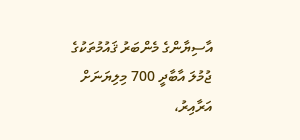އާސިޔާންގެ މެންބަރު ޤައުމުތަކުގެ ޖުމުލަ އާބާދީ 700 މިލިޔަނަށް އަރާއިރު،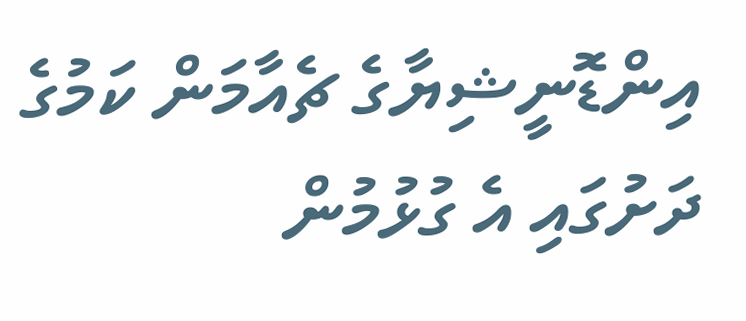އިންޑޮނީޝިޔާގެ ޗެއާމަން ކަމުގެ ދަށުގައި އެ ގުޅުމުން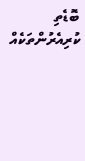ބޮޑެތި ކުރިއެރުންތަކެއް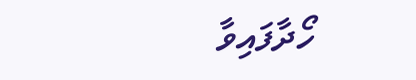ހޯދާފައިވާ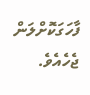ފާހަގަކޮށްލަން ޖެހެއެވެ.